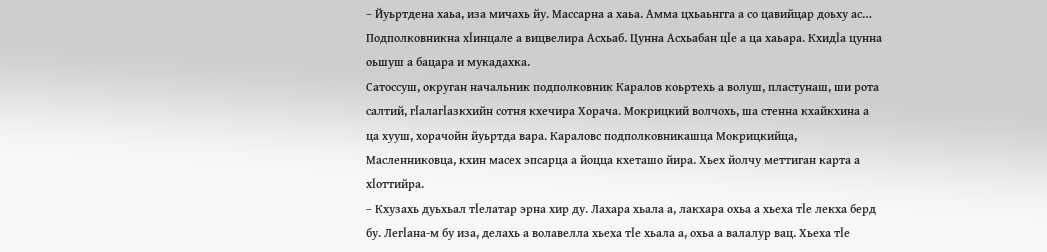– Йуьртдена хаьа, иза мичахь йу. Массарна а хаьа. Амма цхьаьнгга а со цавийцар доьху ас…
Подполковникна хӏинцале а вицвелира Асхьаб. Цунна Асхьабан цӏе а ца хаьара. Кхидӏа цунна оьшуш а бацара и мукадахка.
Сатоссуш, округан начальник подполковник Каралов коьртехь а волуш, пластунаш, ши рота салтий, гӏалагӏазкхийн сотня кхечира Хорача. Мокрицкий волчохь, ша стенна кхайкхина а ца хууш, хорачойн йуьртда вара. Караловс подполковникашца Мокрицкийца, Масленниковца, кхин масех эпсарца а йоцца кхеташо йира. Хьех йолчу меттиган карта а хӏоттийра.
– Кхузахь дуьхьал тӏелатар эрна хир ду. Лахара хьала а, лакхара охьа а хьеха тӏе лекха берд бу. Легӏана-м бу иза, делахь а волавелла хьеха тӏе хьала а, охьа а валалур вац. Хьеха тӏе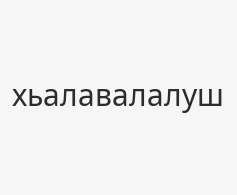хьалавалалуш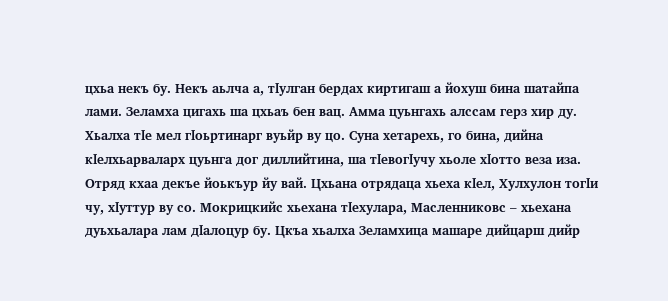цхьа некъ бу. Некъ аьлча а, тӏулган бердах киртигаш а йохуш бина шатайпа лами. Зеламха цигахь ша цхьаъ бен вац. Амма цуьнгахь алссам герз хир ду. Хьалха тӏе мел гӏоьртинарг вуьйр ву цо. Суна хетарехь, го бина, дийна кӏелхьарваларх цуьнга дог диллийтина, ша тӏевогӏучу хьоле хӏотто веза иза. Отряд кхаа декъе йоькъур йу вай. Цхьана отрядаца хьеха кӏел, Хулхулон тогӏи чу, хӏуттур ву со. Мокрицкийс хьехана тӏехулара, Масленниковс – хьехана дуьхьалара лам дӏалоцур бу. Цкъа хьалха Зеламхица машаре дийцарш дийр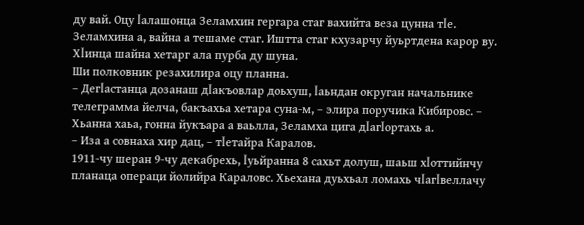ду вай. Оцу ӏалашонца Зеламхин гергара стаг вахийта веза цунна тӏе. Зеламхина а, вайна а тешаме стаг. Иштта стаг кхузарчу йуьртдена карор ву. Хӏинца шайна хетарг ала пурба ду шуна.
Ши полковник резахилира оцу планна.
– Дегӏастанца дозанаш дӏакъовлар доьхуш, ӏаьндан округан начальнике телеграмма йелча, бакъахьа хетара суна-м, – элира поручика Кибировс. – Хьанна хаьа, гонна йукъара а ваьлла, Зеламха цига дӏагӏортахь а.
– Иза а совнаха хир дац, – тӏетайра Каралов.
1911-чу шеран 9-чу декабрехь, ӏуьйранна 8 сахьт долуш, шаьш хӏоттийнчу планаца операци йолийра Караловс. Хьехана дуьхьал ломахь чӏагӏвеллачу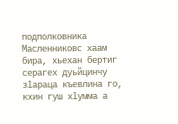подполковника Масленниковс хаам бира, хьехан бертиг серагех дуьйцинчу зӏараца къевлина го, кхин гуш хӏумма а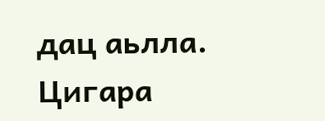дац аьлла. Цигара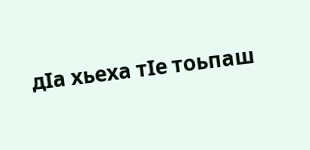дӏа хьеха тӏе тоьпаш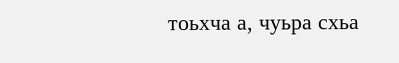тоьхча а, чуьра схьа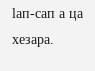ӏап-сап а ца хезара.